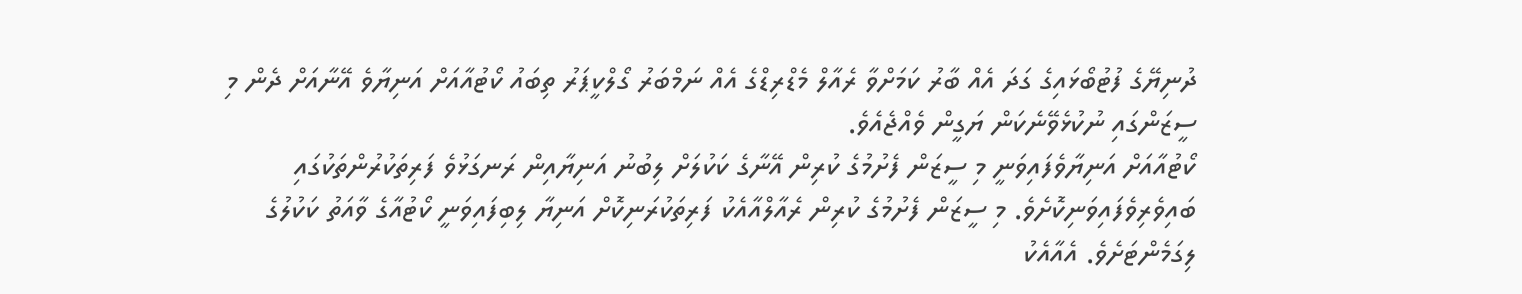ދުނިޔޭގެ ފުޓުބޯޅައިގެ ގަދަ އެއް ބާރު ކަމަށްވާ ރެއާލް މެޑްރިޑްގެ އެއް ނަމްބަރު ގޯލްކީޕަރު ތިބައު ކޯޓުއާއަށް އަނިޔާވެ އޭނާއަށް ދެން މި ސީޒަންގައި ނުކުޅެވޭނެކަން ޔަގީން ވެއްޖެއެވެ.
ކޯޓުއާއަށް އަނިޔާވެފައިވަނީ މި ސީޒަން ފެށުމުގެ ކުރިން އޭނާގެ ކަކުލަށް ލިބުނު އަނިޔާއިން ރަނގަޅުވެ ފަރިތަކުރުންތަކުގައި ބައިވެރިވެފައިވަނިކޮށެވެ. މި ސީޒަން ފެށުމުގެ ކުރިން ރެއާލްއާއެކު ފަރިތަކުރަނިކޮށް އަނިޔާ ލިބިފައިވަނީ ކޯޓުއާގެ ވާއަތު ކަކުލުގެ ލިގަމެންޓަށެވެ. އެއާއެކު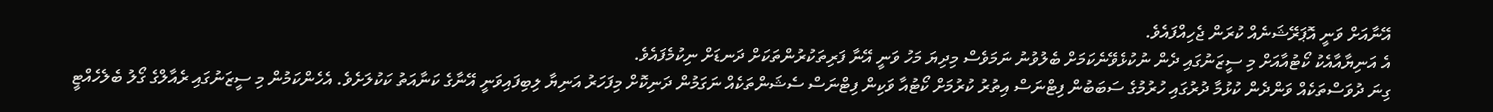އޭނާއަށް ވަނީ އޮޕަރޭޝަނެއް ކުރަން ޖެހިއްފައެވެ.
އެ އަނިޔާއާއެކު ކޯޓުއާއަށް މި ސީޒަނުގައި ދެން ނުކުޅެވޭނެކަމަށް ބެލުވުނު ނަމަވެސް މިދިޔަ މަހު ވަނީ އޭނާ ފަރިތަކުރުންތަކަށް ދަނޑަށް ނިކުމެފައެވެ.
ގިނަ ދުވަސްތަކެއް ވަންދެން ކުޅުމާ ދުރުގައި ހުރުމުގެ ސަބަބުން ފިޓްނަސް އިތުރު ކުރުމަށް ކޯޓުއާ ވަކިން ފިޓްނަސް ސެޝަންތަކެއް ނަގަމުން ދަނިކޮށް މިފަހަރު އަނިޔާ ލިބިފައިވަނީ އޭނާގެ ކަނާއަތު ކަކުލަށެވެ. އެހެންކަމުން މި ސީޒަނުގައި ރެއާލްގެ ގޯލު ބެލެހެއްޓީ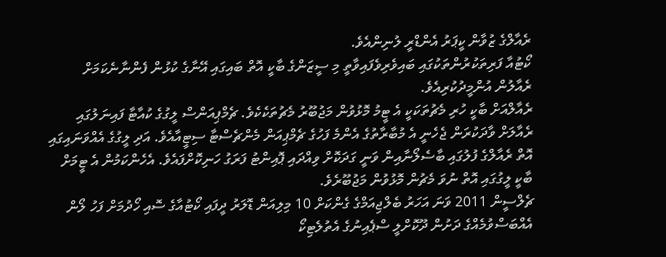ރެއާލްގެ ޒުވާން ކީޕަރު އެންޑްރީ ލުނިންއެވެ.
ކޯޓުއާ ފަރިތަކުރުންތަކުގައި ބައިވެރިވެފައިވާތީ މި ސީޒަންގެ ބާކީ އޮތް ބައިގައި އޭނާގެ ކުޅުން ފެންނާނެކަމަށް ރެއާލުން އުންމީދުކުރިއެވެ.
ރެއާލްއަށް ބާކީ ހުރި މެޗުތަކަކީ އެ ޓީމު މޮޅުވުން މަޖުބޫރު މެޗުތަކެކެވެ. ޗެމްޕިއަންސް ލީގުގެ ކުއާޓާ ފައިނަލުގައި ރެއާލަށް ވާދަކުރަން ޖެހެނީ އެ މުބާރާތުގެ އެންމެ ފަހުގެ ޗެމްޕިއަން މެންޗެސްޓާ ސިޓީއާއެވެ. އަދި ލީގުގެ އެއްވަނައިގައި އޮތް ރެއާލްގެ ފުލުގައި ބާސެލޯނާއިން ވަނީ ގަދަކޮށް ވިއްދައި ޕޮއިންޓު ފަރަގު ހަނިކޮށްފައެވެ. އެހެންކަމުން އެ ޓީމަށް ބާކީ ލީގުގައި އޮތް ނުވަ މެޗުން މޮޅުވުން މަޖުބޫރެވެ.
ޗެލްސީން 2011 ވަނަ އަހަރު ބެލްޖިއަމްގެ ގެންކަށް 10 މިލިއަން ޑޮލަރު ދީފައި ކޯޓުއާގެ ސޮއި ހޯދުމަށް ފަހު ލޯން އެއްބަސްވުމެއްގެ ދަށުން ދޫކޮށްލީ ސްޕެއިނުގެ އެތުލެޓިކޯ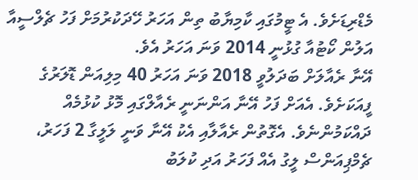މެޑްރިޑަށެވެ. އެ ޓީމުގައި ކާމިޔާބު ތިން އަހަރު ހޭދަކުރުމަށް ފަހު ޗެލްސީއާ އަލުން ކޯޓުއާ ގުޅުނީ 2014 ވަނަ އަހަރު އެވެ.
އޭނާ ރެއާލަށް ބަދަލުވީ 2018 ވަނަ އަހަރު 40 މިލިއަން ޑޮލަރުގެ ފީއަކަށެވެ. އެއަށް ފަހު އޭނާ އަންނަނީ ރެއާލްގައި މޮޅު ކުޅުމެއް ދައްކަމުންނެވެ. އެގޮތުން ރެއާލާއި އެކު އޭނާ ވަނީ ލަލީގާ 2 ފަހަރު، ޗެމްޕިއަންސް ލީގު އެއް ފަހަރު އަދި ކުލަބު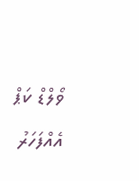ވޯލްޑް ކަޕް އެއްފަހަރު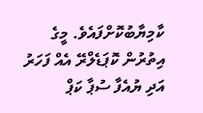ކާމިޔާބުކޮށްފައެވެ. މީގެ އިތުރުން ކޮޕަޑެލްރޭ އެއް ފަހަރު އަދި ޔުއެފާ ސުޕާ ކަޕް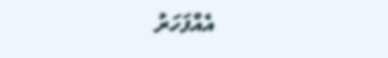އެއްފަހަރު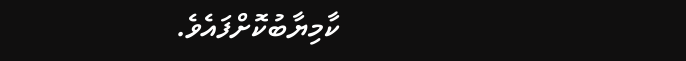ކާމިޔާބުކޮށްފައެވެ.